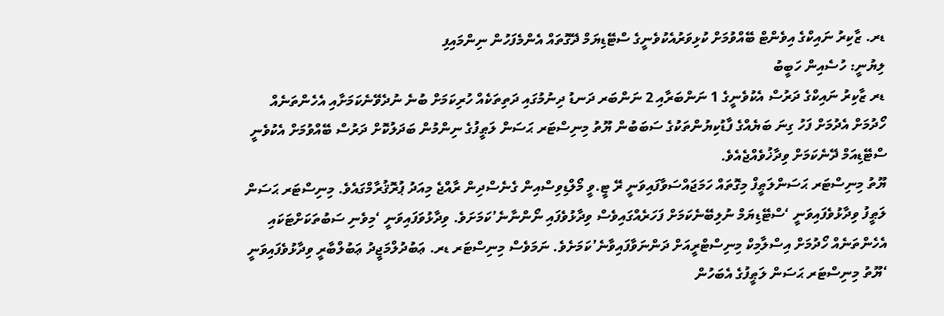ޑރ. ޒާކިރު ނައިކްގެ އިވެންޓް ބޭއްވުމަށް ކުޅިވަރުއެކުވެނީގެ ސްޓޭޑިޔަމް ދޭގޮތައް އެންމެފަހުން ނިންމައިފި
ލިޔުނީ: ހުސެއިން ހަބީބު
ޑރ ޒާކިރު ނައިކްގެ ދަރުސް އެކުވެނީގެ 1 ނަންބަރާއި 2 ނަންބަރ ދަނޑު ދިނުމުގައި ދަތިތަކެއް ހުރިކަމަށް ބުނެ ނުދެވޭނެކަމަށާއި އެހެންތަނެއް ހޯދުމަށް އެދުމަށް ފަހު ގިނަ ބަޔެއްގެ ފާޑުކިޔުންތަކުގެ ސަބަބުން ޔޫތު މިނިސްޓަރ ޙަސަން ލަޠީފުގެ ނިންމުން ބަދަލުކޮށް ދަރުސް ބޭއްވުމަށް އެކުވެނީ ސްޓޭޑިއަމް ދޭނެކަމަށް ވިދާޚުވެއްޖެއެވެ.
ޔޫތު މިނިސްޓަރ ޙަސަންލަޠީފް މިގޮތައް ހަމަޖައްސަވާފައިވަނީ ރޭ ޓީ.ވީ މޯލްޑިވިސްއިން ގެނެސްދިން ރާއްޖެ މިއަދު ޕުރޮޤުރާމްގައެވެ. މިނިސްޓަރ ޙަސަން ލަޠީފު ވިދާޅުވެފައިވަނީ ‘ސްޓޭޑިޔަމް ނުލިބޭނެކަމަށް ފަހަރެއްގައިވެސް ވިދާޅުވެފައި ނޯންނާނެ’ކަމަށަވެ. ވިދާޅުވަފައިވަނީ ‘މިވެނި ސަބުތަކަށްޓަކައި އެހެންތަނެއް ހޯދުމަށް އިސްލާމިކް މިނިސްޓްރީއަށް ދަންނަވާފައިވާނެ’ކަމަށެވެ. ނަމަވެސް މިނިސްޓަރ ޑރ. ޢަބުދުލްމަޖީދު ޢަބުލްބާރީ ވިދާޅުވެފައިވަނީ ‘ޔޫތު މިނިސްޓަރ ޙަސަން ލަޠީފުގެ އެބަހުން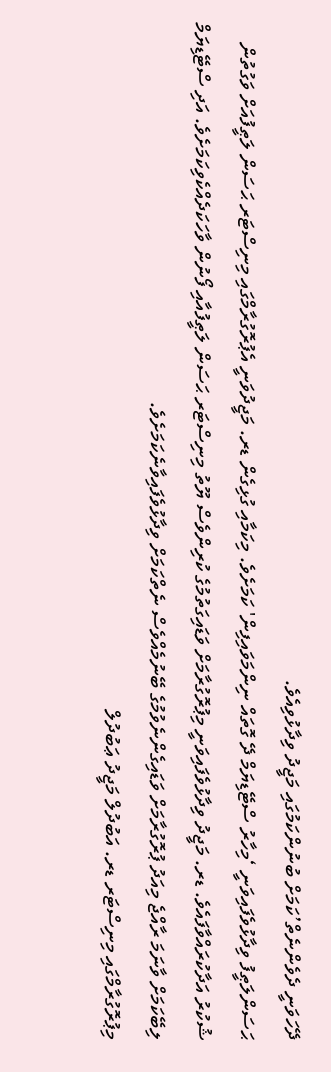ދޭހަވަނީ ދެވެންނެތް’ކަމަށް ބުނުންކަމުގައި މަޖީދު ވިދާޅުވިއެވެ.
ޙަސަންލަޠީފު ވިދާޅުވެފައިވަނީ ‘މިހާރު ސްޓޭޑިޔަމް ދޭ ގޮތައް ނިންމަވައިފިން' ކަމަށެވެ. މިކަމާއި ގުޅިގެން ޑރ. މަޖީދުވަނީ އެޕުރޮގުރާމްގައި މިނިސްޓަރ ޙަސަން ލަޠީފުއަށް ވަގުތުން ޝުކުރު އަދާކުރައްވާފައެވެ. ޑރ. މަޖީދު ވިދާޅުވެފައިވަނީ މިޕުރޮގުރާމަށް ވަޑައިގަތުމުގެ ކުރިންވެސް ޔޫތު މިނިސްޓަރ ޙަސަން ލަޠީފުއާއި ފޯނުން ވާހަކަދެއްކެވިކަމަށެވެ. އަދި ސްޓޭޑިޔަމް ލިބޭކަމަށް ވާނަމަ ރާއްޖެ މިއަދު ޕުރޮގުރާމަށް ވަޑައިގެންނެވުމުގެ ބޭނުމެއްވެސް ނެތްކަމަށް ވިދާޅުވެފައިވާނެކަމަށެވެ.
މިޕުރޮގުރާމްގައި މިނިސްޓަރ ޑރ. އަބުދުލް މަޖީދު ޢަބުދުލް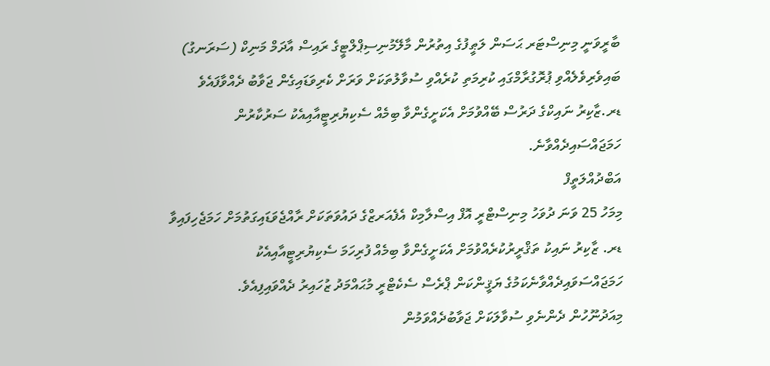ބާރީވަނީ މިނިސްޓަރ ޙަސަން ލަޠީފުގެ އިތުރުން މާލޭމުނިސިޕްލްޓީގެ ރައިސް އާދަމް މަނިކް (ސަރަނގު) ބައިވެރިވެލެއްވި ޕުރޮގުރާމްގައި ކުރިމަތި ކުރެއްވި ސުވާލުތަކަށް ވަރަށް ކެރިވަޑައިގެން ޖަވާބު ދެއްވާފައެވެ
ޑރ.ޒާކިރު ނައިކްގެ ދަރުސް ބޭއްވުމަށް އެކަށީގެންވާ ބިމެއް ސެކިޔުރިޓީއާއިއެކު ސަރުކާރުން ހަމަޖައްސައިދެއްވާނެ.
އަބްދުއްލަތީފް
މިމަހު 25 ވަނަ ދުވަހު މިނިސްޓްރީ އޮފް އިސްލާމިކް އެފެއަރޒްގެ ދައުވަތަކަށް ރާއްޖެވަޑައިގަތުމަށް ހަމަޖެހިފައިވާ ޑރ. ޒާކިރު ނައިކު ތަޤްރީރުކުރެއްވުމަށް އެކަށީގެންވާ ބިމެއް ފުރިހަމަ ސެކިޔުރިޓީއާއިއެކު ހަމަޖައްސަވައިދެއްވާނެކަމުގެ ޔަޤީންކަން ޕްރެސް ސެކެޓްރީ މުޙައްމަދު ޒުހައިރު ދެއްވައިފިއެވެ.
މިއަދުނޫހުން ދެންނެވި ސުވާލަކަށް ޖަވާބުދެއްވަމުން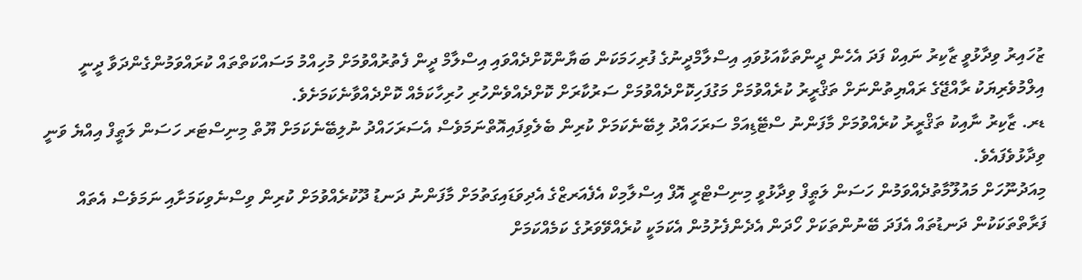ޒުހައިރު ވިދާޅުވީ ޒާކިރު ނައިކް ފަދަ އެހެން ދީންތަކާއަޅުވައި އިސްލާމްދީނުގެ ފުރިހަމަކަން ބަޔާންކޮށްދެއްވައި އިސްލާމް ދީން ފެތުރުއްވުމަށް މުހިއްމު މަސައްކަތްތައް ކުރައްވަމުންގެންދަވާ ދީނީ އިލްމުވެރިޔަކު ރާއްޖޭގެ ރައްޔިތުންނަށް ތަޤްރީރު ކުރެއްވުމަށް މަގުފަހިކޮށްދެއްވުމަށް ސަރުކާރަށް ކޮށްދެއްވެންހުރި ހުރިހާކަމެއް ކޮށްދެއްވާނެކަމަށެވެ.
ޑރ. ޒާކިރު ނާއިކު ތަޤްރީރު ކުރެއްވުމަށް މާފަންނު ސްޓޭޑިއަމް ސަރަހައްދު ލިބޭނެކަމަށް ކުރިން ބެލެވިފައިއޮތްނަމަވެސް އެސަރަހައްދު ނުލިބޭނެކަމަށް ޔޫތް މިނިސްޓަރ ހަސަން ލަޠީފް އިއްޔެ ވަނީ ވިދާޅުވެފައެވެ.
މިއަދުނޫހަށް މައުލޫމާތުދެއްވަމުން ހަސަން ލަޠީފް ވިދާޅުވީ މިނިސްޓްރީ އޮފް އިސްލާމިކް އެފެއަރޒްގެ އެދިވަޑައިގަތުމަށް މާފަންނު ދަނޑު ދޫކުރެއްވުމަށް ކުރިން ވިސްނެވިކަމަށާއި ނަމަވެސް އެތައް ފަރާތްތަކަކުން ދަނޑުތައް އެފަދަ ބޭނުންތަކަށް ހޯދަން އެދެންފެށުމުން އެކަމަކީ ކުރެއްވޭވަރުގެ ކަމެއްކަމަށް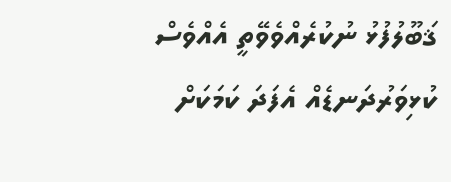ޤަބޫލުފުޅު ނުކުރެއްވެވޭތީ އެއްވެސް ކުޅިވަރުދަނޑެއް އެފަދަ ކަމަކަށް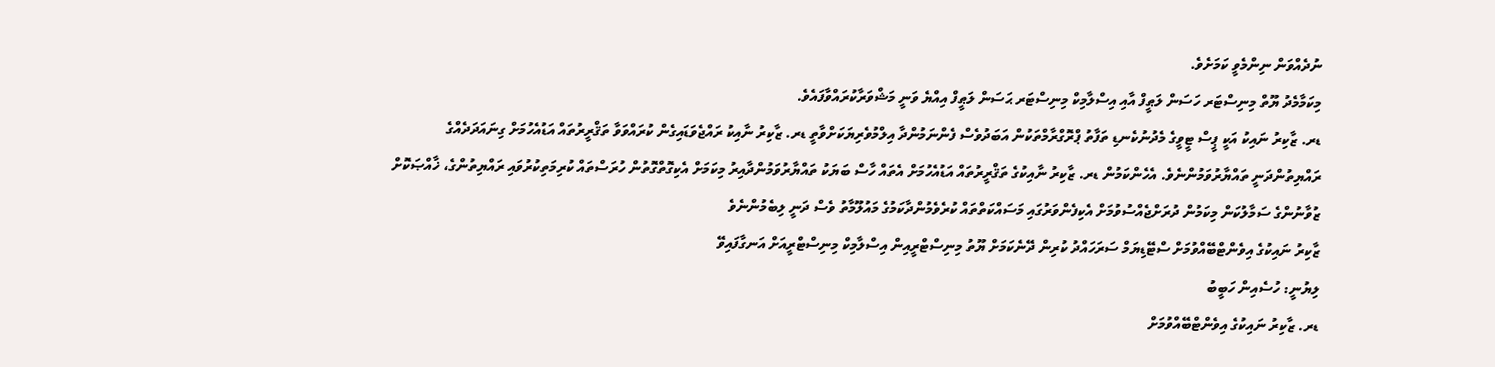ނުދެއްވަން ނިންމެވީ ކަމަށެވެ.
މިކަމާމެދު ޔޫތް މިނިސްޓަރ ހަސަން ލަޠީފް އާއި އިސްލާމިކް މިނިސްޓަރ ޙަސަން ލަޠީފް އިއްޔެ ވަނީ މަޝްވަރާކުރައްވާފައެވެ.
ޑރ. ޒާކިރު ނައިކު އަކީ ޕީސް ޓީވީގެ މެދުނުކެނޑި ތަފާތު ޕްރޮގްރާމްތަކުން އަބަދުވެސް ފެންނަމުންދާ އިލްމުވެރިޔަކަށްވާތީ ޑރ. ޒާކިރު ނާއިކު ރައްޖެވަޑައިގެން ކުރައްވަވާ ތަޤްރީރުތައް އަޑުއެހުމަށް ގިނައަދަދެއްގެ ރައްޔިތުންދަނީ ތައްޔާރުވަމުންނެވެ. އެހެންކަމުން ޑރ. ޒާކިރު ނާއިކުގެ ތަޤްރީރުތައް އަޑުއެހުމަށް އެތައް ހާސް ބަޔަކު ތައްޔާރުވަމުންދާއިރު މިކަމަށް އެކިގޮތްގޮތުން ހުރަސްތައް ކުރިމަތިކުރުވައި ރައްޔިތުންގެ، ޚާއްޞަކޮށް ޒުވާނުންގެ ސަމާލުކަން މިކަމުން ދުރަށްޖެއްސުވުމަށް އެކިފެންވަރުގައި މަސައްކަތްތައް ކުރެވެމުންދާކަމުގެ މައުލޫމާތު ވެސް ދަނީ ލިބެމުންނެވެ
ޒާކިރު ނައިކުގެ އިވެންޓްބޭއްވުމަށް ސްޓޭޑިޔަމް ސަރަހައްދު ކުރިން ދޭނެކަމަށް ޔޫތު މިނިސްޓްރީއިން އިސްލާމިކް މިނިސްޓްރީއަށް އަނގާފައިވޭ
ލިޔުނީ: ހުސެއިން ހަބީބު
ޑރ. ޒާކިރު ނައިކުގެ އިވެންޓްބޭއްވުމަށް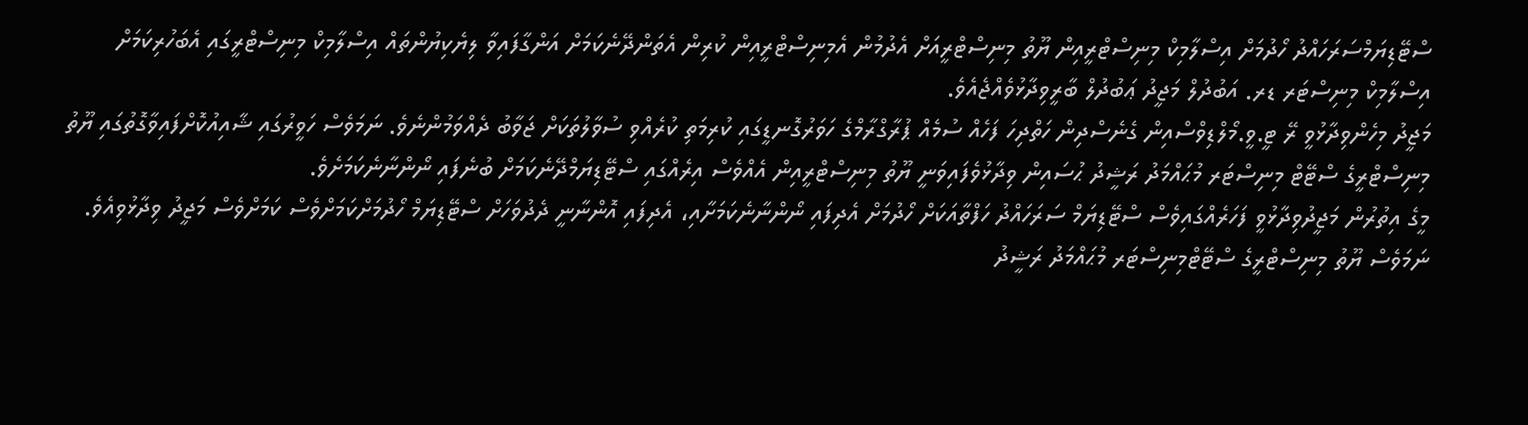ސްޓޭޑިޔަމްސަރަހައްދު ހޯދުމަށް އިސްލާމިކް މިނިސްޓްރީއިން ޔޫތު މިނިސްޓްރީއަށް އެދުމުން އެމިނިސްޓްރީއިން ކުރިން އެތަންދޭނެކަމަށް އަންގާފައިވާ ލިޔެކިޔުންތައް އިސްލާމިކް މިނިސްޓްރީގައި އެބަހުރިކަމަށް އިސްލާމިކް މިނިސްޓަރ ޑރ. އަބުދުލް މަޖީދު ޢަބުދުލް ބާރީވިދާޅުވެއްޖެއެވެ.
މަޖީދު މިހެންވިދާޅުވީ ރޭ ޓީ.ވީ.މޯލްޑިވްސްއިން ގެނެސްދިން ހަތްދިހަ ފަހެއް ސުމެއް ޕުރާގްރާމްގެ ހަވަރުގޮނޑީގައި ކުރިމަތި ކުރެއްވި ސުވާލުތަކަށް ޖަވާބު ދެއްވަމުންނެވެ. ނަމަވެސް ހަވީރުގައި ޝާއިއުކޮށްފައިވާގޮތުގައި ޔޫތު މިނިސްޓްރީގެ ސްޓޭޓް މިނިސްޓަރ މުޙައްމަދު ރަޝީދު ޙުސައިން ވިދާޅުވެފައިވަނީ ޔޫތު މިނިސްޓްރީއިން އެއްވެސް އިރެއްގައި ސްޓޭޑިޔަމްދޭނެކަމަށް ބުނެފައި ނޯންނާނެކަމަށެވެ.
މީގެ އިތުރުން މަޖީދުވިދާޅުވީ ފަހަރެއްގައިވެސް ސްޓޭޑިޔަމް ސަރަހައްދު ހަފްތާއަކަށް ހޯދުމަށް އެދިފައި ނޯންނާނެކަމަށާއި، އެދިފައި އޮންނާނީ ދެދުވަހަށް ސްޓޭޑިޔަމް ހޯދުމަށްކަމަށްވެސް ކަމަށްވެސް މަޖީދު ވިދާޅުވިއެވެ. ނަމަވެސް ޔޫތު މިނިސްޓްރީގެ ސްޓޭޓްމިނިސްޓަރ މުޙައްމަދު ރަޝީދު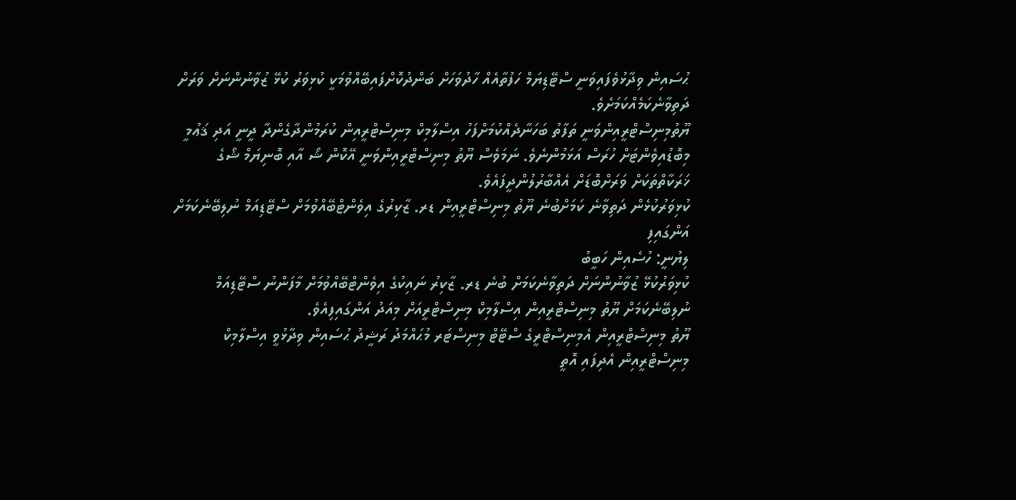ޙުސައިން ވިދާޅުވެފައިވަނީ ސްޓޭޑިޔަމް ހަފުތާއެއް ހާދުވަހަށް ބަންދުކޮށްފައިބޭއްވުމަކީ ކުޅިވަރު ކުޅޭ ޒުވާނުންނަށް ވަރަށް ދަތިވާނެކަމެއްކަމަށެވެ.
ޔޫތުމިނިސްޓްރީއިންވަނީ ތަފާތު ބަހަނާދެއްކުމަށްފަހު އިސްލާމިކް މިނިސްޓްރީއިން ކުރަމުންދާގެންދާ ދީނީ އަދި ޤަޢުމީ މިބޮޑުއިވެންޓަށް ހުރަސް އަޅަމުންނެވެ. ނަމަވެސް ޔޫތު މިނިސްޓްރީއިންވަނީ އޭކޮން ޝޯ އާއި ބޮނިޔަމް ޝޯގެ ޚަރަކާތްތަކަށް ވަރަށްބޮޑަށް އެއްބާރުލުންދީފައެވެ.
ކުޅިވަރުކުޅެން ދަތިވާނެ ކަމަށްބުނެ ޔޫތު މިނިސްޓްރީއިން ޑރ. ޒާކިރުގެ އިވެންޓްބޭއްވުމަށް ސްޓޭޑިއަމް ނުލިބޭނެކަމަށް އަންގައިފި
ލިޔުނީ: ހުސެއިން ހަބީބު
ކުޅިވަރުކުޅޭ ޒުވާނުންނަށް ދަތިވާނެކަމަށް ބުނެ ޑރ. ޒާކިރު ނައިކުގެ އިވެންޓްބޭއްވުމަށް މާފަންނު ސްޓޭޑިއަމް ނުލިބޭނެކަމަށް ޔޫތު މިނިސްޓްރީއިން އިސްލާމިކް މިނިސްޓްރީއަށް މިއަދު އަންގައިފިއެވެ.
ޔޫތު މިނިސްޓްރީއިން އެމިނިސްޓްރީގެ ސްޓޭޓް މިނިސްޓަރ މުޙައްމަދު ރަޝީދު ޙުސައިން ވިދާޅުވީ އިސްލާމިކް މިނިސްޓްރީއިން އެދިފައި އޮތީ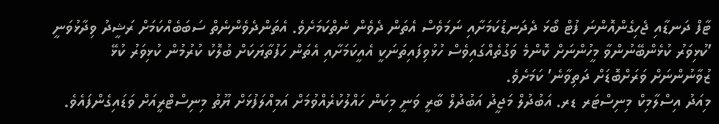ޓާފް ދަނޑާއި ޖެހިގެންއޮންނަ ފުޓް ބޯޅަ ދެދަނޑުކަމަށާއި ނަމަވެސް އެތަން ދެވެން ނެތްކަމަށެވެ. އެތަންދެވެންނެތް ސަބަބެއްކަމަށް ރަޝީދު ވިދާޅުވަނީ ’ކުޅިވަރު ކުޅެންބޭނުންވާ މީހުންނަށް ކޮންމެ ވަގުތެއްގައިވެސް ހުޅުވިފައިތަނަކީ އެއީކަމަށާއި އެތަން ހަފުތާޔަކަށް ބުލޮކު ކުރުމުން ކުޅިވަރު ކުޅޭ ޒުވާނުންނަށް ވަރަށްބޮޑަށް ދަތިވާނެ’ ކަމަށެވެ.
މިއަދު އިސްލާމިކް މިނިސްޓަރ ޑރ. އަބުދުލް މަޖީދު އަބުދުލް ބާރީ ވަނީ މިކަން ހައްލުކުރެއްވުމަށް އަމިއްލަފުޅަށް ޔޫތު މިނިސްޓްރީއަށް ވަޑައިގެންފައެވެ.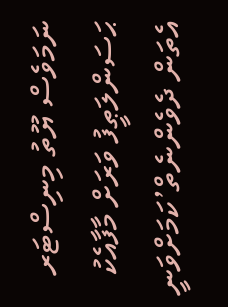ނަމަވެސް ޔޫތު މިނިސްޓަރ ޙަސަންލަޠީފު ވަރަށް މާފާއެކު އެތަން ދެވެންނެތް’ކަމަށްވަނީ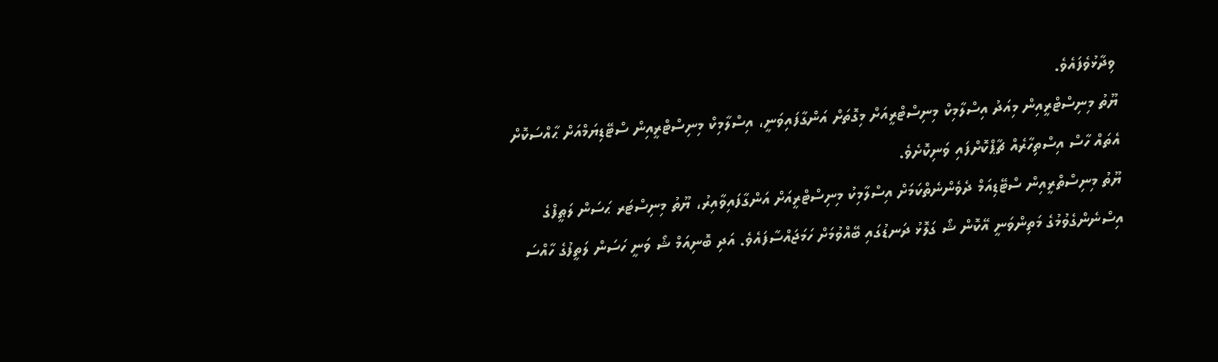ވިދާޅުވެފައެވެ.
ޔޫތު މިނިސްޓްރީއިން މިއަދު އިސްލާމިކް މިނިސްޓްރީއަށް މިގޮތަށް އަންގާފައިވަނީ، އިސްލާމިކް މިނިސްޓްރީއިން ސްޓޭޑިޔަމްއަށް ޙާއްސަކޮށް އެތައް ހާސް އިސްތިހާރެއް ޗާޕްކޮށްފައި ވަނިކޮށެވެ.
ޔޫތު މިނިސްތްރީއިން ސްޓޭޑިއަމް ދެވެންނެތްކަމަށް އިސްލާމިކު މިނިސްޓްރީއަށް އަންގާފައިވާއިރު، ޔޫތު މިނިސްޓަރ ޙަސަން ލަޠީފްގެ އިސްނެންގެވުމުގެ މަތިންވަނީ އޭކޮން ޝޯ ގަލޮޅު ދަނޑުގައި ބޭއްވުމަށް ހަމަޖައްސާފައެވެ. އަދި ބޮނިއަމް ޝޯ ވަނީ ހަސަން ލަތީފުގެ ހާއްސަ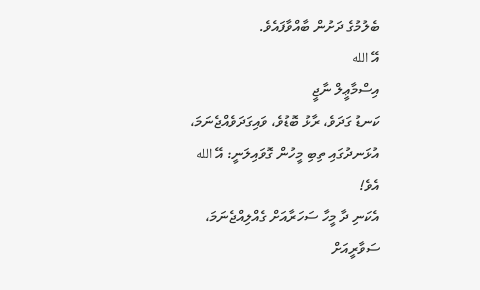ބެލުމުގެ ދަށުން ބާއްވާފައެވެ.
އޭ الله
އިސްމާޢީލް ނާޖީ
ކަނޑު ގަދަވެ، ރާޅު ބޮޑުވެ، ވައިގަދަވެއްޖެނަމަ، އުޅަނދުގައި ތިބި މީހުން ގޮވައިލަނީ: އޭ الله އެވެ!
އެކަނި ދާ މީހާ ސަހަރާއަށް ގެއްލިއްޖެނަމަ، ސަވާރީއަށް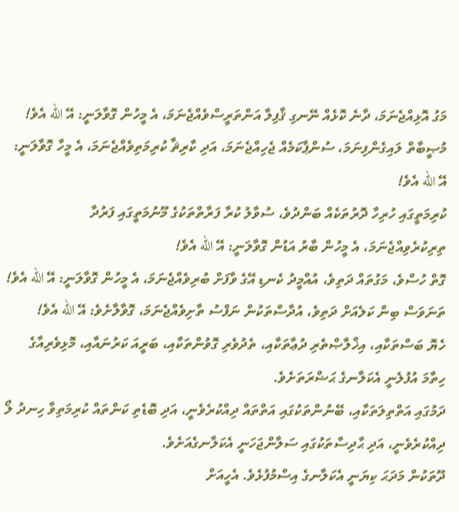މަގު އޮޅިއްޖެނަމަ، ދާނެ ކޮޅެއް ނޭނގި ޤާފިލާ އަންތަރީސްވެއްޖެނަމަ، އެ މީހުން ގޮވާލަނީ: އޭ الله އެވެ!
މުޞީބާތް ލައިގެންފިނަމަ، ސުންޕާކަމެއް ޖެހިއްޖެނަމަ، އަދި ކާރިޘާ ކުރިމަތިވެއްޖެނަމަ، އެ މީހާ ގޮވާލަނީ: އޭ الله އެވެ!
ކުރިމަތީގައި ހުރިހާ ދޮރުތަކެއް ބަންދުވެ، ސުވާލު ކުރާ ފަރާތްތަކުގެ މޫނުމަތީގައި ފަރުދާ ތިރިކުރެވިއްޖެނަމަ، އެ މީހުން ބާރު އަޑުން ގޮވާލަނީ: އޭ الله އެވެ!
ގޮތް ހުސްވެ، މަގުތައް ދަތިވެ، އުއްމީދު ކެނޑި އޭގެ ވާފަށް ބުރިވެއްޖެނަމަ، އެ މީހުން ގޮވާލަނީ: އޭ الله އެވެ!
ތަނަވަސް ބިން ކަލެއަށް ދަތިވެ، އުދާސްތަކުން ނަފްސު ތާށިވެއްޖެނަމަ، ގޮވާލާށެވެ: އޭ الله އެވެ!
ހެޔޮ ބަސްތަކާއި، އިޚްލާޞްތެރި ދުޢާތަކާއި، ތެދުވެރި ގޮވުންތަކާއި، ބަރީއަ ކަރުނައާއި، މޮޅިވެރިއާގެ ހިތާމަ އުފުލެނީ އެކަލާނގެ ޙަޟްރަތަށެވެ.
ދަމުގައި އަތްތިލަތަކާއި، ބޭނުންތަކުގައި އަތްތައް ދިއްކުރެވެނީ، އަދި ބޮޑެތި ކަންތައް ކުރިމަތިވާ ހިނދު ލޯ ދިއްކުރެވެނީ، އަދި ޙާދިސާތަކުގައި ސަލާންޖަހަނީ އެކަލާނގެއަށެވެ.
ދޫތަކުން މަދަޙަ ކިޔަނީ އެކަލާނގެ އިސްމުފުޅެވެ. އެހީއަށް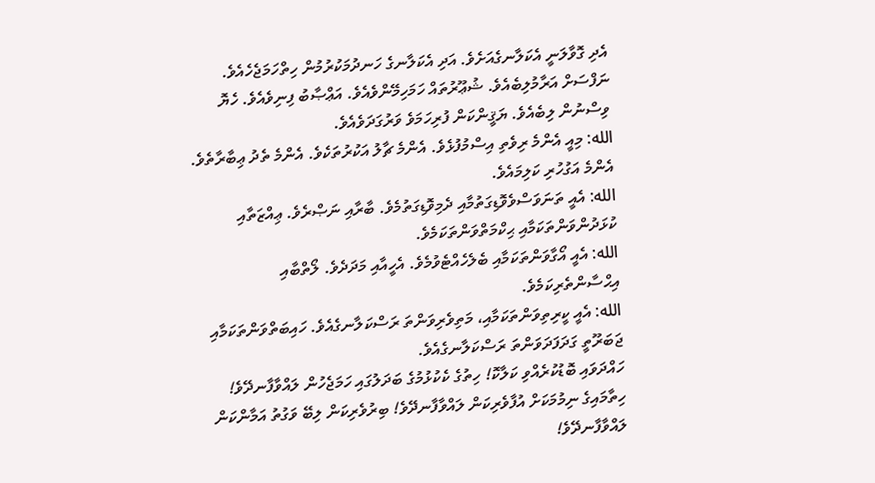އެދި ގޮވާލަނީ އެކަލާނގެއަށެވެ. އަދި އެކަލާނގެ ހަނދުމަކުރުމުން ހިތްހަމަޖެހެއެވެ. ނަފްސަށް އަރާމުލިބެއެވެ. ޝުޢޫރުތައް ހަމަހިމޭންވެއެވެ. އަޢްޞާބު ފިނިވެއެވެ. ހެޔޮ ވިސްނުން ލިބެއެވެ. ޔަޤީންކަން ފުރިހަމަވެ ވަރުގަދަވެއެވެ.
الله: މިއީ އެންމެ ރިވެތި އިސްމުފުޅެވެ. އެންމެ ޗާލު އަކުރުތަކެވެ. އެންމެ ތެދު ޢިބާރާތެވެ. އެންމެ އަގުހުރި ކަލިމައެވެ.
الله: އެއީ ތަނަވަސްވެވޮޑިގަތުމާއި ދެމިވޮޑިގަތުމެވެ. ބާރާއި ނަޞްރެވެ. ޢިއްޒަތާއި ކުޅަދުންވަންތަކަމާއި ޙިކްމަތްވަންތަކަމެވެ.
الله: އެއީ އޯގާވަންތަކަމާއި ބެލެހެއްޓެވުމެވެ. އެހީއާއި މަދަދެވެ. ލޯތްބާއި އިޙްސާންތެރިކަމެވެ.
الله: އެއީ ކީރިތިވަންތަކަމާއި، މަތިވެރިވަންތަ ރަސްކަލާނގެއެވެ. ހައިބަތްވަންތަކަމާއި ޖަބަރޫތީ ގަދަފަދަވަންތަ ރަސްކަލާނގެއެވެ.
ހައްދަވައި ބޮޑުކުރެއްވި ކަލާކޮ! ހިތުގެ ކެކުޅުމުގެ ބަދަލުގައި ހަމަޖެހުން ލައްވާފާނދޭވެ! ހިތާމައިގެ ނިމުމަކަށް އުފާވެރިކަން ލައްވާފާނދޭވެ! ބިރުވެރިކަން ލިބޭ ވަގުތު އަމާންކަން ލައްވާފާނދޭވެ!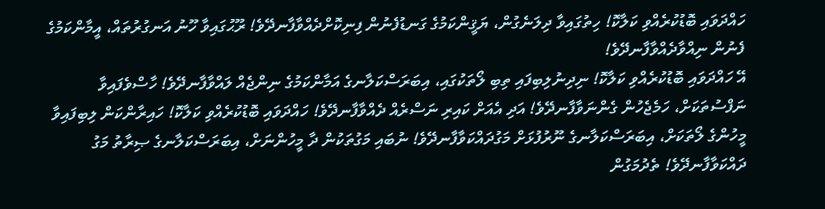ހައްދަވައި ބޮޑުކުރެއްވި ކަލާކޮ! ހިތުގައިވާ ދިލަނެގުން، ޔަޤީންކަމުގެ ގަނޑުފެނުން ފިނިކޮށްދެއްވާފާނދޭވެ! ރޫޙުގައިވާ ހޫނު އަނގުރުތައް، އީމާންކަމުގެ ފެނުން ނިއްވާދެއްވާފާނދޭވެ!
އޭ ހައްދަވައި ބޮޑުކުރެއްވި ކަލާކޮ! ނިދިނުލިބިފައި ތިބި ލޯތަކުގައި، އިބަރަސްކަލާނގެ އަމާންކަމުގެ ނިންޖެއް ލައްވާފާނދޭވެ! ހާސްވެފައިވާ ނަފްސުތަކަށް، ހަމެޖެހުން ގެންނަވާފާނދޭވެ! އަދި އެއަށް ކައިރި ނަސްރެއް ދެއްވާފާނދޭވެ! ހައްދަވައި ބޮޑުކުރެއްވި ކަލާކޮ! ހައިރާންކަން ލިބިފައިވާ މީހުންގެ ލޯތަކަށް، އިބަރަސްކަލާނގެ ނޫރުފުޅަށް މަގުދައްކަވާފާނދޭވެ! ނުބައި މަގުތަކުން ދާ މީހުންނަށް، އިބަރަސްކަލާނގެ ޞިރާތު މަގު ދައްކަވާފާނދޭވެ! ތެދުމަގުން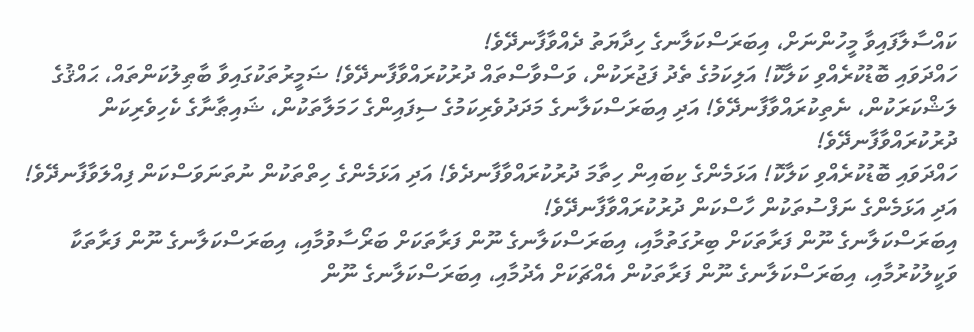ކައްސާލާފައިވާ މީހުންނަށް، އިބަރަސްކަލާނގެ ހިދާޔަތު ދެއްވާފާނދޭވެ!
ހައްދަވައި ބޮޑުކުރެއްވި ކަލާކޮ! އަލިކަމުގެ ތެދު ފަޖުރަކުން، ވަސްވާސްތައް ދުރުކުރައްވާފާނދޭވެ! ޟަމީރުތަކުގައިވާ ބާޠިލުކަންތައް، ޙައްޤުގެ ލަޝްކަރަކުން، ނެތިކުރައްވާފާނދޭވެ! އަދި އިބަރަސްކަލާނގެ މަދަދުވެރިކަމުގެ ސިފައިންގެ ހަމަލާތަކުން، ޝައިޠާނާގެ ކެހިވެރިކަން ދުރުކުރައްވާފާނދޭވެ!
ހައްދަވައި ބޮޑުކުރެއްވި ކަލާކޮ! އަޅަމެންގެ ކިބައިން ހިތާމަ ދުރުކުރައްވާފާނދެވެ! އަދި އަޅަމެންގެ ހިތްތަކުން ނުތަނަވަސްކަން ފިއްލަވާފާނދޭވެ! އަދި އަޅަމެންގެ ނަފްސުތަކުން ހާސްކަން ދުރުކުރައްވާފާނދޭވެ!
އިބަރަސްކަލާނގެ ނޫން ފަރާތަކަށް ބިރުގަތުމާއި، އިބަރަސްކަލާނގެ ނޫން ފަރާތަކަށް ބަރޯސާވުމާއި، އިބަރަސްކަލާނގެ ނޫން ފަރާތަކާ ވަކީލުކުރުމާއި، އިބަރަސްކަލާނގެ ނޫން ފަރާތަކުން އެއްޗަކަށް އެދުމާއި، އިބަރަސްކަލާނގެ ނޫން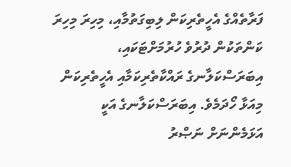ފަރާތެއްގެ އެހީތެރިކަން ލިބިގަތުމާއި، މިހިރަ މިހިރަ ކަންތަކުން ދުރުވެ ހުރުމަށްޓަކައި، އިބަރަސްކަލާނގެ ރައްކާތެރިކަމާއި އެހީތެރިކަން މިއަޅާ ހޯދަމެވެ. އިބަރަސްކަލާނގެ އަކީ އަޅަމެންނަށް ނަޞްރު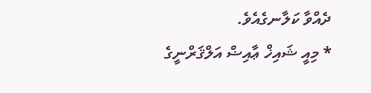ދެއްވާ ކަލާނގެއެވެ.
* މިއީ ޝައިޚް ޢާއިޟް އަލްޤަރްނީގެ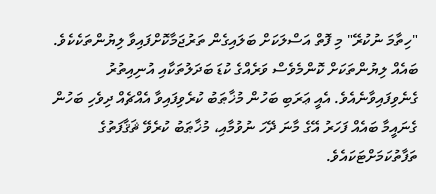"ހިތާމަ ނުކުރޭ" މި ފޮތް އަސްލަކަށް ބަލައިގެން ތަރުޖަމާކޮށްފައިވާ ލިޔުންތަކެކެވެ. ބައެއް ލިޔުންތަކަށް ކޮންމެވެސް ވަރެއްގެ ކުޑަ ބަދަލުތަކާއި އުނިއިތުރު ގެނެވިފައިވާނެއެވެ. އެއީ ޢަރަބި ބަހުން މުޚާޠަބު ކުރެވިފައިވާ އެއްޗެއް ދިވެހި ބަހުން ގެނައީމާ ބައެއް ފަހަރު އޭގެ މާނަ ދޭހަ ނުވުމާއި، މުޚާޠަބު ކުރެވޭ ޘަޤާފަތުގެ ތަފާތުކަމަށްޓަކައެވެ.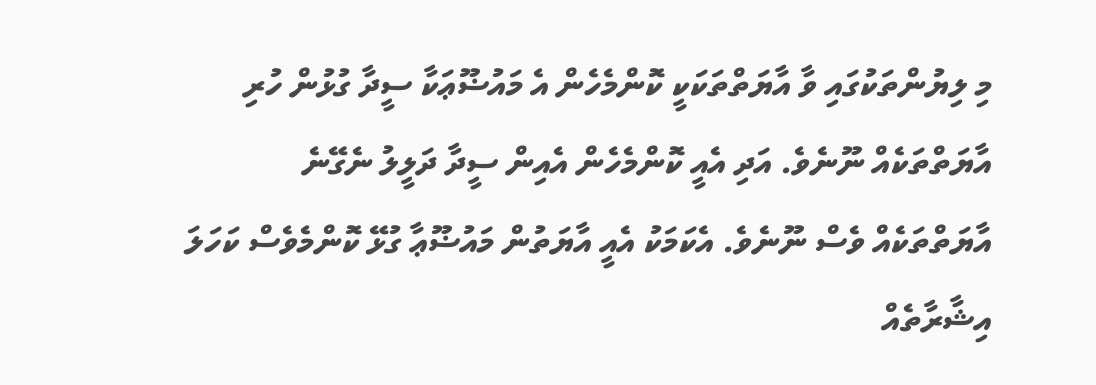މި ލިޔުންތަކުގައި ވާ އާޔަތްތަކަކީ ކޮންމެހެން އެ މައުޟޫޢަކާ ސީދާ ގުޅުން ހުރި އާޔަތްތަކެއް ނޫނެވެ. އަދި އެއީ ކޮންމެހެން އެއިން ސީދާ ދަލީލު ނެގޭނެ އާޔަތްތަކެއް ވެސް ނޫނެވެ. އެކަމަކު އެއީ އާޔަތުން މައުޟޫޢާ ގުޅޭ ކޮންމެވެސް ކަހަލަ އިޝާރާތެއް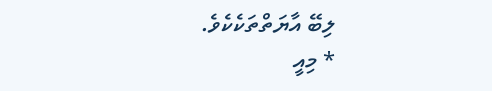ލިބޭ އާޔަތްތަކެކެވެ.
* މިއީ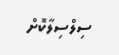ސިލްސިލާކޮށް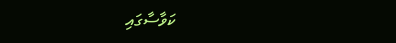ކަވާސާގައި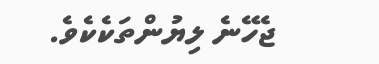ޖެހޭނެ ލިޔުންތަކެކެވެ.